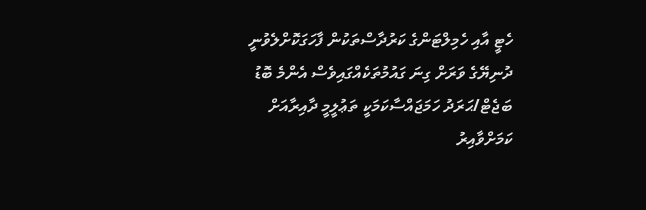ހެޓީ އާއި ހެމިލްޓަންގެ ކަރުދާސްތަކުން ފާހަގަކޮށްލެވުނީ ދުނިޔޭގެ ވަރަށް ގިނަ ގައުމުތަކެއްގައިވެސް އެންމެ ބޮޑު ބަޖެޓް/ޙަރަދު ހަމަޖައްސާކަމަކީ ތަޢުލީމީ ދާއިރާއަށް ކަމަށްވާއިރު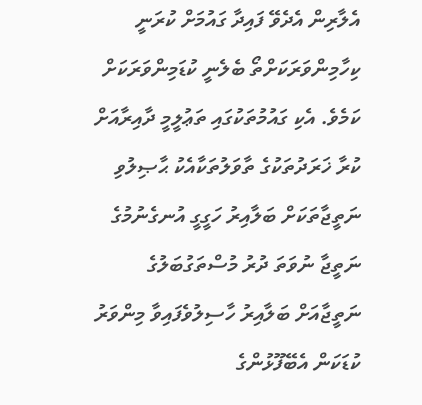އެލާރިން އެދެވޭ ފައިދާ ގައުމަށް ކުރަނީ ކިހާމިންވަރަކަށްތޯ ބެލެނީ ކުޑަމިންވަރަކަށް ކަމެވެ. އެކި ގައުމުތަކުގައި ތަޢުލީމީ ދާއިރާއަށް ކުރާ ޚަރަދުތަކުގެ ތާވަލުތަކާއެކު ޙާޞިލުވި ނަތީޖާތަކަށް ބަލާއިރު ހަގީގީ އުނގެނުމުގެ ނަތީޖާ ނުވަތަ ދުރު މުސްތަގުބަލުގެ ނަތީޖާއަށް ބަލާއިރު ހާސިލުވެފައިވާ މިންވަރު ކުޑަކަން އެބޭފޫޅުންގެ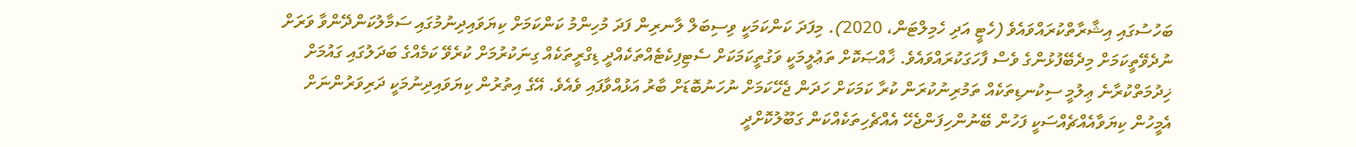ބަހުސުގައި އިޝާރާތްކުރައްވައެވެ (ހެޓީ އަދި ހެމިލްޓަން، 2020). މިފަދަ ކަންކަމަކީ ވިސިބަލް ލާނރިން ފަދަ މުހިންމު ކަންކަމަށް ކިޔަވައިދިނުމުގައި ސަމާލުކަންދޭންވާ ވަރަށް ނުދެވޭތީކަމަށް މިދެބޭފުޅުންގެ ވެސް ފާހަގަކުރައްވައެވެ. ޚާއްޞަކޮށް ތަޢުލީމަކީ ވަގުތީކަމަކަށް ސެޓިފިކެޓެއްތަކެއްދީ ޑިގްރީތަކެއް ގިނަކުރުމަށް ކުރެވޭ ކަމެއްގެ ބަދަލުގައި ގައުމަށް ޚިދުމަތްކުރާނެ ޢިލުމީ ސިކުނޑިތަކެއް ތަމުރިނުކުރަން ކުރާ ކަމަކަށް ހަދަން ޖެހޭކަމަށް ނުހަނުބޮޑަށް ބާރު އަޅުއްވާފައި ވެއެވެ. އޭގެ އިތުރުން ކިޔަވައިދިނުމަކީ ދަރިވަރުންނަށް އެމީހުން ކިޔަވާއެއްޗެއްސަކީ ފަހުން ބޭނުންހިފަންޖެހޭ އެއްޗެހިތަކެއްކަން ގަބޫލުކޮށްދީ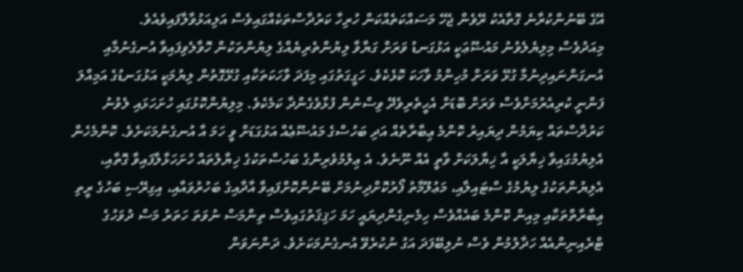އޭގެ ބޭނުންކުރާނެ ގޮތާއެކު ރޭވެން ޖެހޭ މަސައްކަތެއްކަން ހުރިހާ ކަރުދާސްތަކެއްގައިވެސް އަލިއަޅުވާލާފައިވެއެވެ.
މިއަދުވެސް މިލިޔެލެވުނު މައުޟޫޢަކީ އަޅުގަނޑު ވަރަށް ގަޔާވާ ލިޔުންތެރިޔެއްގެ ލިޔުންތަކުން ހޮވާލެވިފައިވާ އުނގެނުމާއި އުނގަންނައިދިނުމާ ގުޅޭ ވަރަށް މުހިންމު ވާހަކަ ކޮޅެކެވެ. ހަގީގަތުގައި މިފަދަ ވާހަކަތަކާއި ގުޅޭގޮތުން ލިޔުމަކީ އަޅުގަނޑުގެ އަމިއްލަ ފަންނީ ކުރިއެރުމަށްވެސް ވަރަށް ބޮޑަށް އެހީތެރިވެދޭ ވިސްނުން ފުޅާވެގެންދާ ކަމެކެވެ. މިލިޔުންކޮޅުގައި ހުށަހަޅައި ލެވުނު ކަރުދާސްތައް ކިޔަމުން ދިޔައިރު ކޮންމެ ޢިބާރާތެއް އަދި ބަހުސްގެ މައުޟޫޢެއް އަޅުގަޑަށް ވީ ހަމަ އާ އުނގެނުމަކަށެވެ. ކޮންމެހެން އެލިޔުމުގައިވާ ޚިޔާލަކީ އާ ޚިޔާލަކަށް ވާތީ އެއް ނޫނެވެ. އެ ޢިލުމުވެރިންގެ ބަހުސްތަކުގެ ޚިޔާލުތައް ހުށަހަޅާލާފައިވާ ގޮތާއި، އެލިޔުންތަކުގެ ލިޔުމުގެ ސްޓައިލާއި، މަޢުލޫމާތު ފޯރުކޮށްދިނުމަށް ބޭނުންކޮށްފައިވާ އާދާއިގެ ބަހުރުވައާއި، އިގިރޭސި ބަހުގެ ރީތި ޢިބާރާތްތަކާއި މިއިން ކޮންމެ ބައެއްވެސް ހިމެނިގެންދިޔައީ ހަމަ ހަޤިޤަތުގައިވެސް ތިންމަސް ނުވަތަ ހަތަރު މަސް ދުވަހުގެ ޓްރެއިނިންއެއް ހަދާލުމުން ވެސް ނުލިބޭފަދަ އަގު ނުކުރެވޭ އުނގެނުމަކަށެވެ. ދަންނަވަން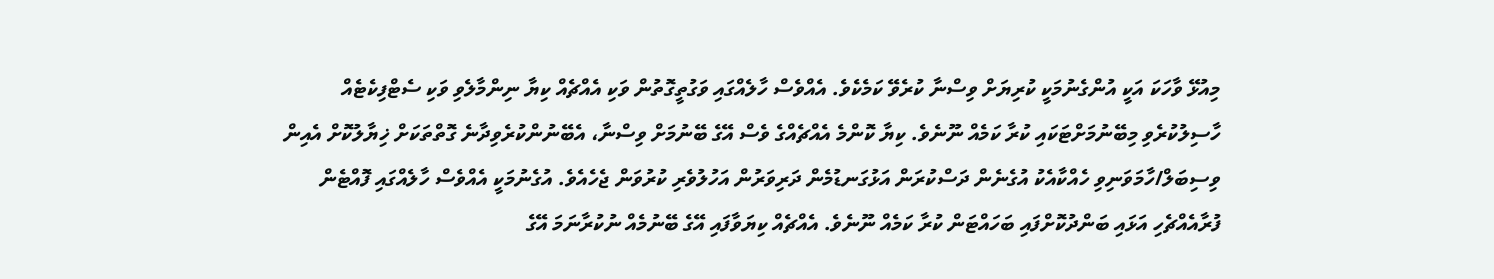މިއުޅޭ ވާހަކަ އަކީ އުންގެނުމަކީ ކުރިޔަށް ވިސްނާ ކުރެވޭ ކަމެކެވެ. އެއްވެސް ހާލެއްގައި ވަގުތީގޮތުން ވަކި އެއްޗެއް ކިޔާ ނިންމާލެވި ވަކި ސެޓްފިކެޓެއް ހާސިލުކުރެވި މިބޭނުމަށްޓަކައި ކުރާ ކަމެއް ނޫނެވެ. ކިޔާ ކޮންމެ އެއްޗެއްގެ ވެސް އޭގެ ބޭނުމަށް ވިސްނާ، އެބޭނުންކުރެވިދާނެ ގޮތްތަކަށް ޚިޔާލުކޮށް އެއިން ވިސިބަލް/ހާމަވަނިވި ހެއްކާއެކު އުގެނެން ދަސްކުރަން އަޅުގަނޑުމެން ދަރިވަރުން އަހުލުވެރި ކުރުވަން ޖެހެއެވެ. އުގެނުމަކީ އެއްވެސް ހާލެއްގައި ފޮއްޓެން ފުރާއެއްޗެހި އަޅައި ބަންދުކޮށްފައި ބަހައްޓަން ކުރާ ކަމެއް ނޫނެވެ. އެއްޗެއް ކިޔަވާފައި އޭގެ ބޭނުމެއް ނުކުރާނަމަ އޭގެ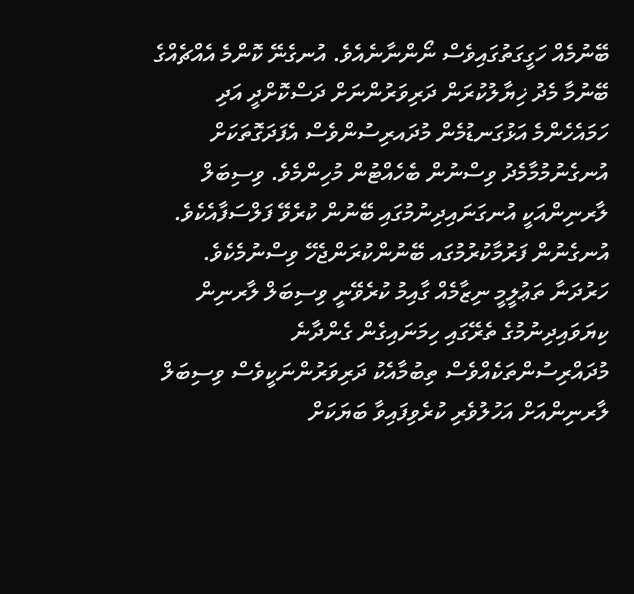ބޭނުމެއް ހަގީގަތުގައިވެސް ނޯންނާނެއެވެ. އުނގެނޭ ކޮންމެ އެއްޗެއްގެ ބޭނުމާ މެދު ޚިޔާލުކުރަން ދަރިވަރުންނަށް ދަސްކޮށްދީ އަދި ހަމައެހެންމެ އަޅުގަނޑުމެން މުދައރިސުންވެސް އެފަދަގޮތަކަށް އުނގެނުމުމާމެދު ވިސްނުން ބެހެއްޓުން މުހިންމެވެ. ވިސިބަލް ލާރނިންއަކީ އުނގަނައިދިނުމުގައި ބޭނުން ކުރެވޭ ފަލްސަފާއެކެވެ. އުނގެނުން ފަރުމާކުރުމުގައ ބޭނުންކުރަންޖެހޭ ވިސްނުމެކެވެ. ހަރުދަނާ ތަޢުލީމީ ނިޒާމެއް ގާއިމު ކުރެވޭނީ ވިސިބަލް ލާރނިން ކިޔަވައިދިނުމުގެ ތެރޭގައި ހިމަނައިގެން ގެންދާނެ މުދައްރިސުންތަކެއްވެސް ތިބުމާއެކު ދަރިވަރުންނަކީވެސް ވިސިބަލް ލާރނިންއަށް އަހުލުވެރި ކުރެވިފައިވާ ބަޔަކަށް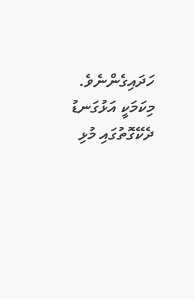ހަދައިގެންނެވެ. މިކަމަކީ އަޅުގަނޑު ދެކޭގޮތުގައި މުޅި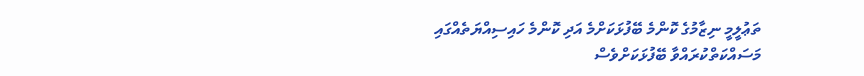ތަޢުލީމީ ނިޒާމުގެ ކޮންމެ ބޭފުޅަކަށްމެ އަދި ކޮންމެ ހައިސިއްޔަތެއްގައި މަސައްކަތްކުރައްވާ ބޭފުޅަކަށްވެސް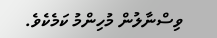ވިސްނާލުން މުހިންމު ކަމެކެވެ.